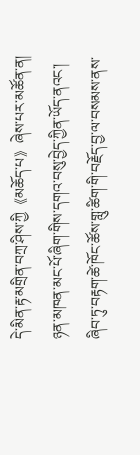དེ་མིན་རྟ་མགྲིན་བཀྲ་ཤིས་ཀྱི《མཆོད་པ》ཞེས་པར་མཚོན་ན། ཉན་མཁན་མང་པོ་ཞིག་གིས་དགའ་བསུ་བྱེད་ཀྱིན་ཡོད་ནའང་། ཞིབ་ཏུ་བརྟག་ཚེ་ཁོང་ཚོས་གླུ་ཚིག་གི་བརྗོད་བྱ་ལ་བསམས་ནས་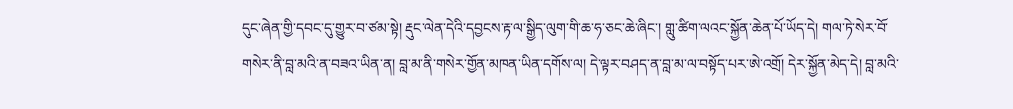དུང་ཞེན་གྱི་དབང་དུ་གྱུར་བ་ཙམ་སྟེ། རྡུང་ལེན་དེའི་དབྱངས་རྟ་ལ་སྒྱིད་ལུག་གི་ཆ་ཧ་ཅང་ཆེ་ཞིང་། གླུ་ཚིག་ལའང་སྐྱོན་ཆེན་པོ་ཡོད་དེ། གལ་ཏེ་སེར་བོ་གསེར་ནི་བླ་མའི་ན་བཟའ་ཡིན་ན། བླ་མ་ནི་གསེར་གྱོན་མཁན་ཡིན་དགོས་ལ། དེ་ལྟར་བཤད་ན་བླ་མ་ལ་བསྟོད་པར་ཨེ་འགྲོ། དེར་སྐྱོན་མེད་དེ། བླ་མའི་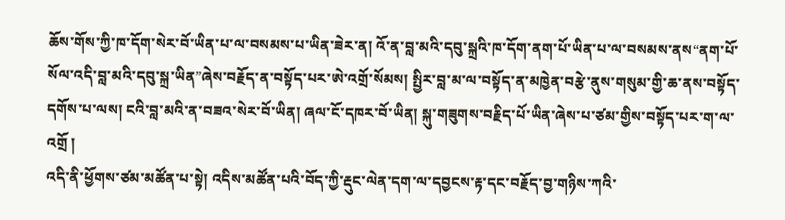ཆོས་གོས་ཀྱི་ཁ་དོག་སེར་བོ་ཡིན་པ་ལ་བསམས་པ་ཡིན་ཟེར་ན། འོ་ན་བླ་མའི་དབུ་སྐྲའི་ཁ་དོག་ནག་པོ་ཡིན་པ་ལ་བསམས་ནས“ནག་པོ་སོལ་འདི་བླ་མའི་དབུ་སྐྲ་ཡིན”ཞེས་བརྗོད་ན་བསྟོད་པར་ཨེ་འགྲོ་སོམས། སྤྱིར་བླ་མ་ལ་བསྟོད་ན་མཁྱེན་བརྩེ་ནུས་གསུམ་གྱི་ཆ་ནས་བསྟོད་དགོས་པ་ལས། ངའི་བླ་མའི་ན་བཟའ་སེར་བོ་ཡིན། ཞལ་ངོ་དཁར་བོ་ཡིན། སྐུ་གཟུགས་བརྗིད་པོ་ཡིན་ཞེས་པ་ཙམ་གྱིས་བསྟོད་པར་ག་ལ་འགྲོ །
འདི་ནི་ཕྱོགས་ཙམ་མཚོན་པ་སྟེ། འདིས་མཚོན་པའི་བོད་ཀྱི་རྡུང་ལེན་དག་ལ་དབྱངས་རྟ་དང་བརྗོད་བྱ་གཉིས་ཀའི་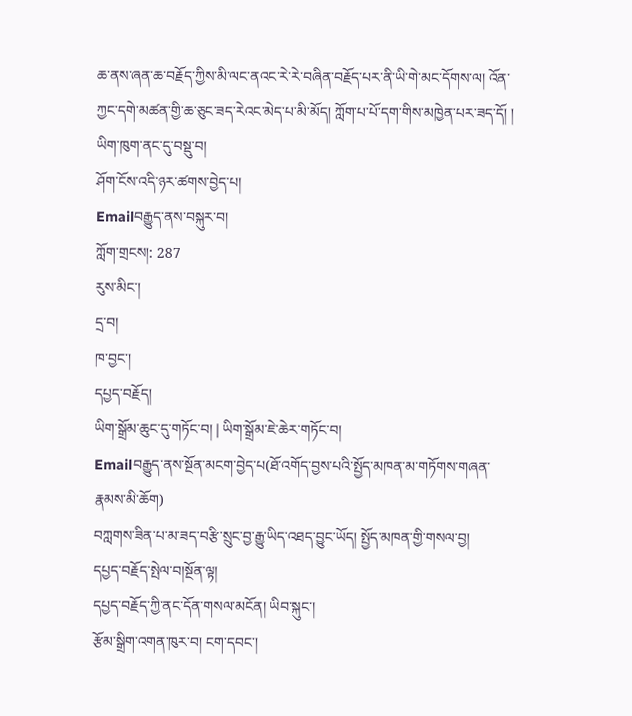ཆ་ནས་ཞན་ཆ་བརྗོད་ཀྱིས་མི་ལང་ནའང་རེ་རེ་བཞིན་བརྗོད་པར་ནི་ཡི་གེ་མང་དོགས་ལ། འོན་ཀྱང་དགེ་མཚན་གྱི་ཆ་ཅུང་ཟད་རེའང་མེད་པ་མི་མོད། ཀློག་པ་པོ་དག་གིས་མཁྱེན་པར་ཟད་དོ། །
ཡིག་ཁུག་ནང་དུ་བསྡུ་བ།
ཤོག་ངོས་འདི་ཉར་ཚགས་བྱེད་པ།
Emailབརྒྱུད་ནས་བསྐུར་བ།
ཀློག་གྲངས།: 287
རུས་མིང་།
དྲ་བ།
ཁ་བྱང་།
དཔྱད་བརྗོད།
ཡིག་སྒྲོམ་ཆུང་དུ་གཏོང་བ། | ཡིག་སྒྲོམ་ཇེ་ཆེར་གཏོང་བ།
Emailབརྒྱུད་ནས་སྔོན་མངག་བྱེད་པ(ཐོ་འགོད་བྱས་པའི་སྤྱོད་མཁན་མ་གཏོགས་གཞན་རྣམས་མི་ཆོག)
བཀླགས་ཟིན་པ་མ་ཟད་བརྩི་སྲུང་བྱ་རྒྱུ་ཡིད་འཐད་བྱུང་ཡོད། སྤྱོད་མཁན་གྱི་གསལ་བྱ།
དཔྱད་བརྗོད་སྤེལ་བ།སྔོན་ལྟ།
དཔྱད་བརྗོད་ཀྱི་ནང་དོན་གསལ་མངོན། ཡིབ་སྐུང་།
རྩོམ་སྒྲིག་འགན་ཁུར་བ། ངག་དབང་།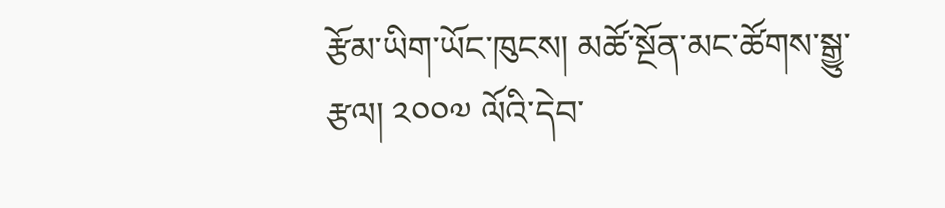རྩོམ་ཡིག་ཡོང་ཁུངས། མཚོ་སྔོན་མང་ཚོགས་སྒྱུ་རྩལ། ༢༠༠༧ ལོའི་དེབ་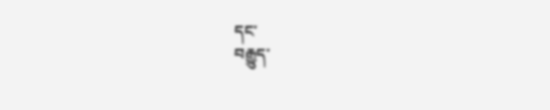དང་
བརྒྱུད་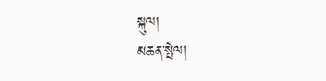སྐུལ།
མཆན་སྤེལ།